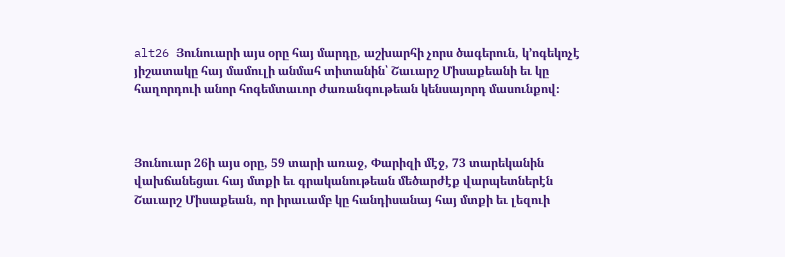alt26 Յունուարի այս օրը հայ մարդը, աշխարհի չորս ծագերուն, կ՚ոգեկոչէ յիշատակը հայ մամուլի անմահ տիտանին՝ Շաւարշ Միսաքեանի եւ կը հաղորդուի անոր հոգեմտաւոր ժառանգութեան կենսայորդ մասունքով։



Յունուար 26ի այս օրը, 59 տարի առաջ, Փարիզի մէջ, 73 տարեկանին վախճանեցաւ հայ մտքի եւ գրականութեան մեծարժէք վարպետներէն Շաւարշ Միսաքեան, որ իրաւամբ կը հանդիսանայ հայ մտքի եւ լեզուի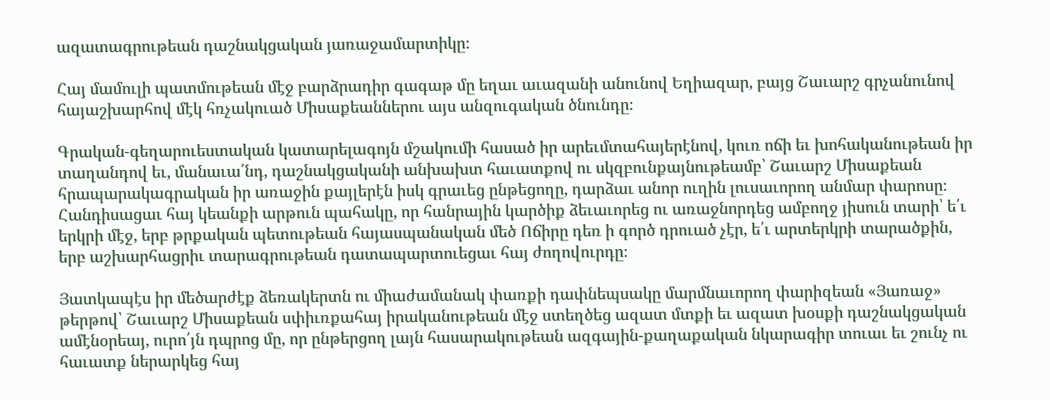ազատագրութեան դաշնակցական յառաջամարտիկը։

Հայ մամուլի պատմութեան մէջ բարձրադիր գագաթ մը եղաւ աւազանի անունով Եղիազար, բայց Շաւարշ գրչանունով հայաշխարհով մէկ հռչակուած Միսաքեաններու այս անզուգական ծնունդը։

Գրական-գեղարուեստական կատարելագոյն մշակումի հասած իր արեւմտահայերէնով, կուռ ոճի եւ խոհականութեան իր տաղանդով եւ, մանաւա՛նդ, դաշնակցականի անխախտ հաւատքով ու սկզբունքայնութեամբ՝ Շաւարշ Միսաքեան հրապարակագրական իր առաջին քայլերէն իսկ գրաւեց ընթեցողը, դարձաւ անոր ուղին լուսաւորող անմար փարոսը։ Հանդիսացաւ հայ կեանքի արթուն պահակը, որ հանրային կարծիք ձեւաւորեց ու առաջնորդեց ամբողջ յիսուն տարի՝ ե՛ւ երկրի մէջ, երբ թրքական պետութեան հայասպանական մեծ Ոճիրը դեռ ի գործ դրուած չէր, ե՛ւ արտերկրի տարածքին, երբ աշխարհացրիւ տարագրութեան դատապարտուեցաւ հայ ժողովուրդը։

Յատկապէս իր մեծարժէք ձեռակերտն ու միաժամանակ փառքի դափնեպսակը մարմնաւորող փարիզեան «Յառաջ» թերթով՝ Շաւարշ Միսաքեան սփիւռքահայ իրականութեան մէջ ստեղծեց ազատ մտքի եւ ազատ խօսքի դաշնակցական ամէնօրեայ, ուրո՛յն դպրոց մը, որ ընթերցող լայն հասարակութեան ազգային-քաղաքական նկարագիր տուաւ եւ շունչ ու հաւատք ներարկեց հայ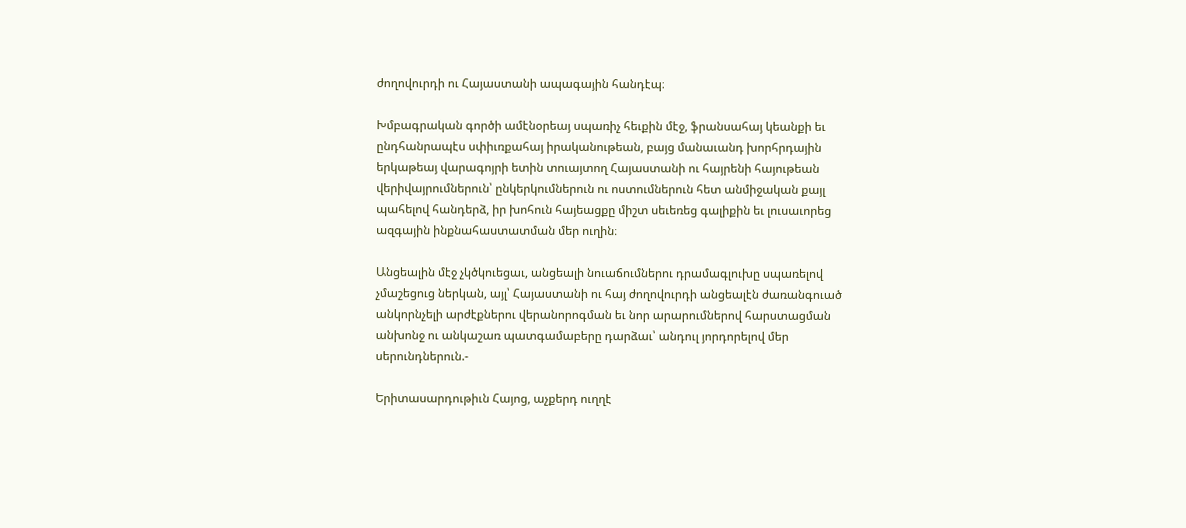ժողովուրդի ու Հայաստանի ապագային հանդէպ։

Խմբագրական գործի ամէնօրեայ սպառիչ հեւքին մէջ, ֆրանսահայ կեանքի եւ ընդհանրապէս սփիւռքահայ իրականութեան, բայց մանաւանդ խորհրդային երկաթեայ վարագոյրի ետին տուայտող Հայաստանի ու հայրենի հայութեան վերիվայրումներուն՝ ընկերկումներուն ու ոստումներուն հետ անմիջական քայլ պահելով հանդերձ, իր խոհուն հայեացքը միշտ սեւեռեց գալիքին եւ լուսաւորեց ազգային ինքնահաստատման մեր ուղին։

Անցեալին մէջ չկծկուեցաւ, անցեալի նուաճումներու դրամագլուխը սպառելով չմաշեցուց ներկան, այլ՝ Հայաստանի ու հայ ժողովուրդի անցեալէն ժառանգուած անկորնչելի արժէքներու վերանորոգման եւ նոր արարումներով հարստացման անխոնջ ու անկաշառ պատգամաբերը դարձաւ՝ անդուլ յորդորելով մեր սերունդներուն.-

Երիտասարդութիւն Հայոց, աչքերդ ուղղէ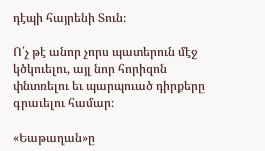դէպի հայրենի Տուն։

Ո՛չ թէ անոր չորս պատերուն մէջ կծկուելու, այլ նոր հորիզոն փնտռելու եւ պարպուած դիրքերը գրաւելու համար։

«Եաթաղան»ը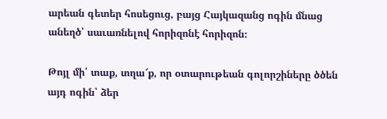արեան գետեր հոսեցուց, բայց Հայկազանց ոգին մնաց անեղծ՝ սաւառնելով հորիզոնէ հորիզոն։

Թոյլ մի՛ տաք, տղա՜ք, որ օտարութեան գոլորշիները ծծեն այդ ոգին՝ ձեր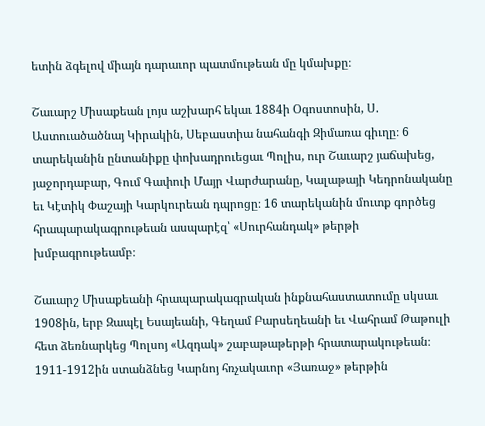ետին ձգելով միայն դարաւոր պատմութեան մը կմախքը։

Շաւարշ Միսաքեան լոյս աշխարհ եկաւ 1884ի Օգոստոսին, Ս. Աստուածածնայ Կիրակին, Սեբաստիա նահանգի Զիմառա գիւղը։ 6 տարեկանին ընտանիքը փոխադրուեցաւ Պոլիս, ուր Շաւարշ յաճախեց, յաջորդաբար, Գում Գափուի Մայր Վարժարանը, Կալաթայի Կեդրոնականը եւ Կէտիկ Փաշայի Կարկուրեան դպրոցը։ 16 տարեկանին մուտք գործեց հրապարակագրութեան ասպարէզ՝ «Սուրհանդակ» թերթի խմբագրութեամբ։

Շաւարշ Միսաքեանի հրապարակագրական ինքնահաստատումը սկսաւ 1908ին, երբ Զապէլ Եսայեանի, Գեղամ Բարսեղեանի եւ Վահրամ Թաթուլի հետ ձեռնարկեց Պոլսոյ «Ազդակ» շաբաթաթերթի հրատարակութեան։ 1911-1912ին ստանձնեց Կարնոյ հռչակաւոր «Յառաջ» թերթին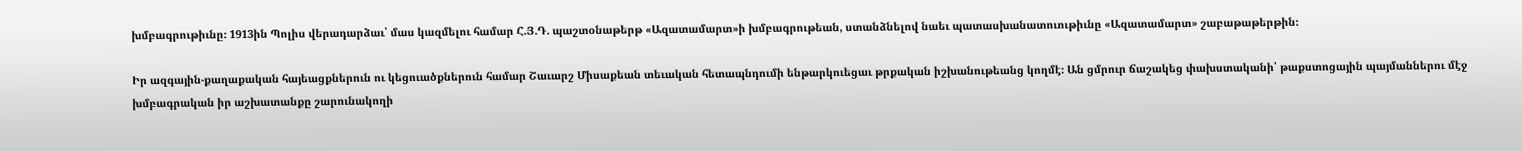խմբագրութիւնը։ 1913ին Պոլիս վերադարձաւ՝ մաս կազմելու համար Հ.Յ.Դ. պաշտօնաթերթ «Ազատամարտ»ի խմբագրութեան, ստանձնելով նաեւ պատասխանատուութիւնը «Ազատամարտ» շաբաթաթերթին։

Իր ազգային-քաղաքական հայեացքներուն ու կեցուածքներուն համար Շաւարշ Միսաքեան տեւական հետապնդումի ենթարկուեցաւ թրքական իշխանութեանց կողմէ։ Ան ցմրուր ճաշակեց փախստականի՝ թաքստոցային պայմաններու մէջ խմբագրական իր աշխատանքը շարունակողի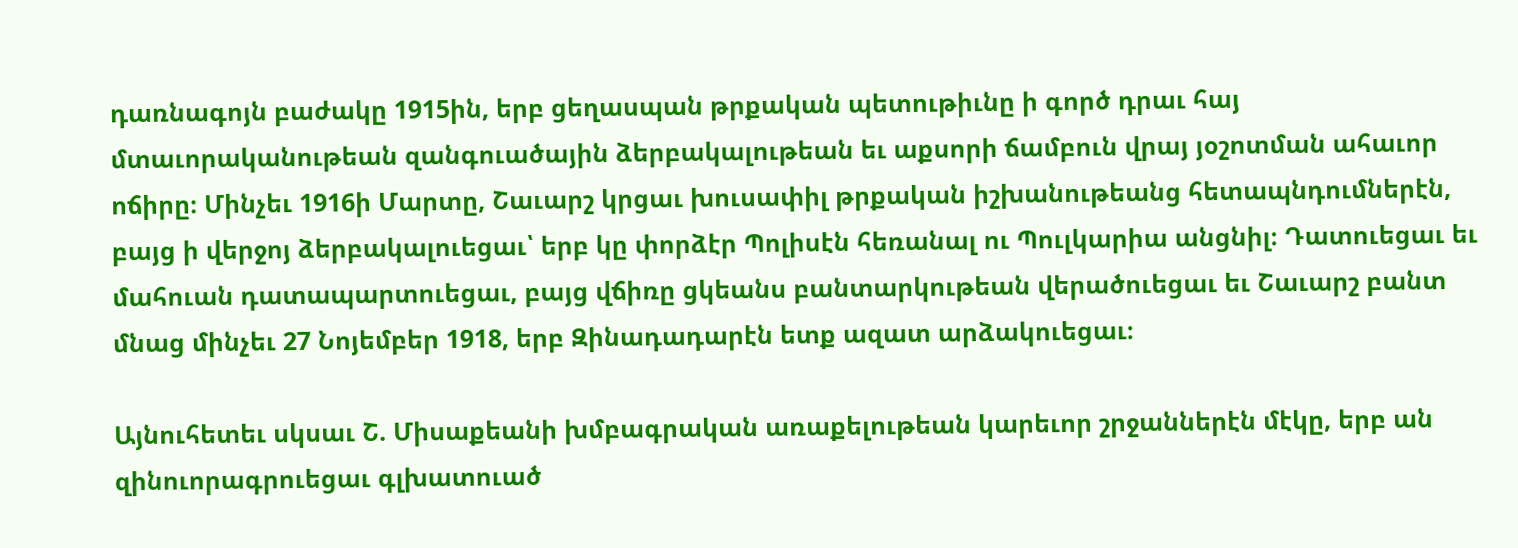դառնագոյն բաժակը 1915ին, երբ ցեղասպան թրքական պետութիւնը ի գործ դրաւ հայ մտաւորականութեան զանգուածային ձերբակալութեան եւ աքսորի ճամբուն վրայ յօշոտման ահաւոր ոճիրը։ Մինչեւ 1916ի Մարտը, Շաւարշ կրցաւ խուսափիլ թրքական իշխանութեանց հետապնդումներէն, բայց ի վերջոյ ձերբակալուեցաւ՝ երբ կը փորձէր Պոլիսէն հեռանալ ու Պուլկարիա անցնիլ։ Դատուեցաւ եւ մահուան դատապարտուեցաւ, բայց վճիռը ցկեանս բանտարկութեան վերածուեցաւ եւ Շաւարշ բանտ մնաց մինչեւ 27 Նոյեմբեր 1918, երբ Զինադադարէն ետք ազատ արձակուեցաւ։

Այնուհետեւ սկսաւ Շ. Միսաքեանի խմբագրական առաքելութեան կարեւոր շրջաններէն մէկը, երբ ան զինուորագրուեցաւ գլխատուած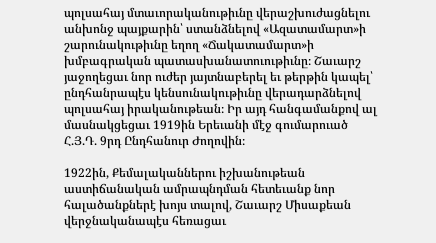պոլսահայ մտաւորականութիւնը վերաշխուժացնելու անխոնջ պայքարին՝ ստանձնելով «Ազատամարտ»ի շարունակութիւնը եղող «Ճակատամարտ»ի խմբագրական պատասխանատուութիւնը։ Շաւարշ յաջողեցաւ նոր ուժեր յայտնաբերել եւ թերթին կապել՝ ընդհանրապէս կենսունակութիւնը վերադարձնելով պոլսահայ իրականութեան։ Իր այդ հանգամանքով ալ մասնակցեցաւ 1919ին Երեւանի մէջ գումարուած Հ.Յ.Դ. 9րդ Ընդհանուր Ժողովին։

1922ին, Քեմալականներու իշխանութեան աստիճանական ամրապնդման հետեւանք նոր հալածանքներէ խոյս տալով, Շաւարշ Միսաքեան վերջնականապէս հեռացաւ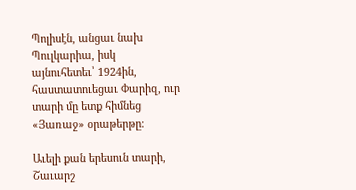Պոլիսէն, անցաւ նախ Պուլկարիա, իսկ այնուհետեւ՝ 1924ին, հաստատուեցաւ Փարիզ, ուր տարի մը ետք հիմնեց «Յառաջ» օրաթերթը։

Աւելի քան երեսուն տարի, Շաւարշ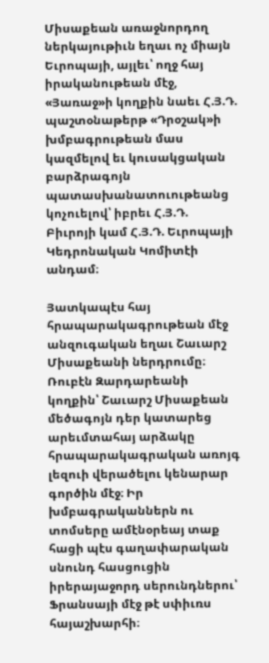Միսաքեան առաջնորդող ներկայութիւն եղաւ ոչ միայն Եւրոպայի, այլեւ՝ ողջ հայ իրականութեան մէջ, «Յառաջ»ի կողքին նաեւ Հ.Յ.Դ. պաշտօնաթերթ «Դրօշակ»ի խմբագրութեան մաս կազմելով եւ կուսակցական բարձրագոյն պատասխանատուութեանց կոչուելով՝ իբրեւ Հ.Յ.Դ. Բիւրոյի կամ Հ.Յ.Դ. Եւրոպայի Կեդրոնական Կոմիտէի անդամ։

Յատկապէս հայ հրապարակագրութեան մէջ անզուգական եղաւ Շաւարշ Միսաքեանի ներդրումը։ Ռուբէն Զարդարեանի կողքին՝ Շաւարշ Միսաքեան մեծագոյն դեր կատարեց արեւմտահայ արձակը հրապարակագրական առոյգ լեզուի վերածելու կենարար գործին մէջ։ Իր խմբագրականներն ու տոմսերը ամէնօրեայ տաք հացի պէս գաղափարական սնունդ հասցուցին իրերայաջորդ սերունդներու՝ Ֆրանսայի մէջ թէ սփիւռս հայաշխարհի։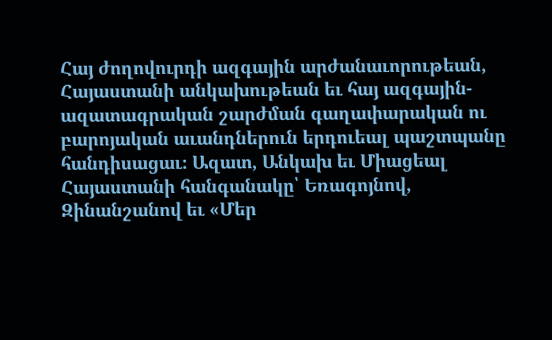Հայ ժողովուրդի ազգային արժանաւորութեան, Հայաստանի անկախութեան եւ հայ ազգային-ազատագրական շարժման գաղափարական ու բարոյական աւանդներուն երդուեալ պաշտպանը հանդիսացաւ։ Ազատ, Անկախ եւ Միացեալ Հայաստանի հանգանակը՝ Եռագոյնով, Զինանշանով եւ «Մեր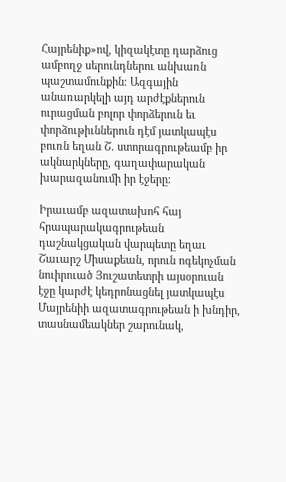Հայրենիք»ով, կիզակէտը դարձուց ամբողջ սերունդներու անխառն պաշտամունքին։ Ազգային անառարկելի այդ արժէքներուն ուրացման բոլոր փորձերուն եւ փորձութիւններուն դէմ յատկապէս բուռն եղան Շ. ստորագրութեամբ իր ակնարկները, գաղափարական խարազանումի իր էջերը։

Իրաւամբ ազատախոհ հայ հրապարակագրութեան դաշնակցական վարպետը եղաւ Շաւարշ Միսաքեան, որուն ոգեկոչման նուիրուած Յուշատետրի այսօրուան էջը կարժէ կեդրոնացնել յատկապէս Մայրենիի ազատագրութեան ի խնդիր, տասնամեակներ շարունակ,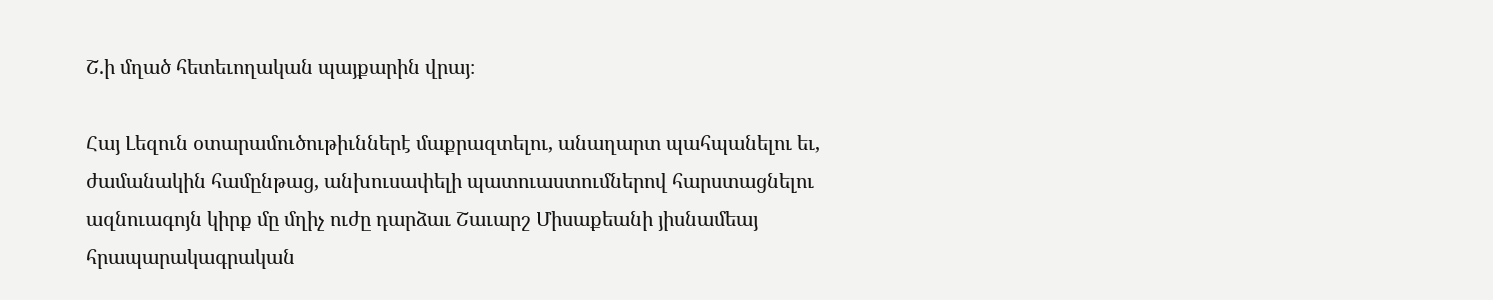Շ.ի մղած հետեւողական պայքարին վրայ։

Հայ Լեզուն օտարամուծութիւններէ մաքրազտելու, անաղարտ պահպանելու եւ, ժամանակին համընթաց, անխուսափելի պատուաստումներով հարստացնելու ազնուագոյն կիրք մը մղիչ ուժը դարձաւ Շաւարշ Միսաքեանի յիսնամեայ հրապարակագրական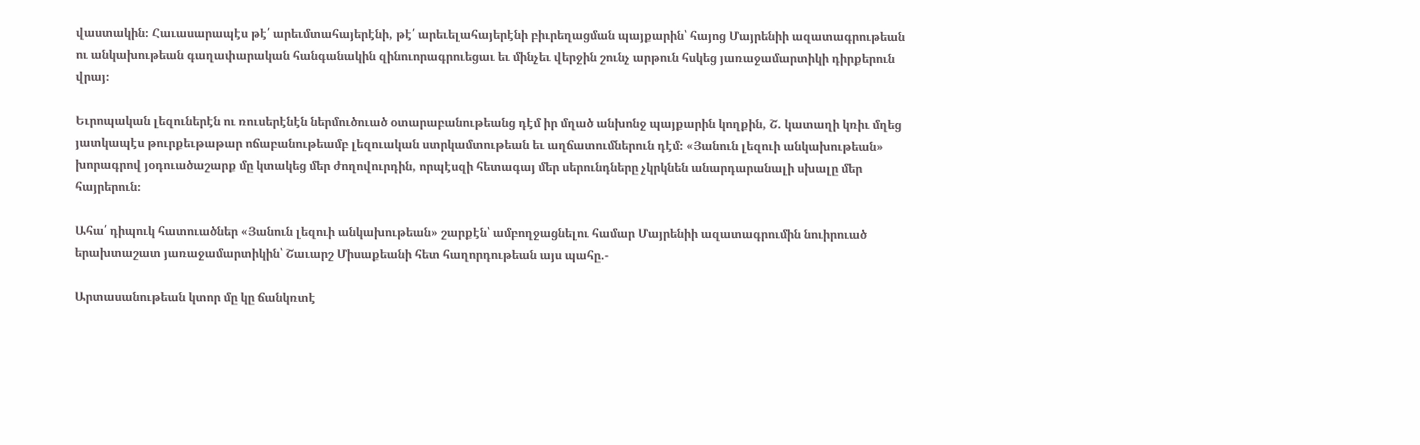վաստակին։ Հաւասարապէս թէ՛ արեւմտահայերէնի, թէ՛ արեւելահայերէնի բիւրեղացման պայքարին՝ հայոց Մայրենիի ազատագրութեան ու անկախութեան գաղափարական հանգանակին զինուորագրուեցաւ եւ մինչեւ վերջին շունչ արթուն հսկեց յառաջամարտիկի դիրքերուն վրայ։

Եւրոպական լեզուներէն ու ռուսերէնէն ներմուծուած օտարաբանութեանց դէմ իր մղած անխոնջ պայքարին կողքին, Շ. կատաղի կռիւ մղեց յատկապէս թուրքեւթաթար ոճաբանութեամբ լեզուական ստրկամտութեան եւ աղճատումներուն դէմ։ «Յանուն լեզուի անկախութեան» խորագրով յօդուածաշարք մը կտակեց մեր ժողովուրդին, որպէսզի հետագայ մեր սերունդները չկրկնեն անարդարանալի սխալը մեր հայրերուն։

Ահա՛ դիպուկ հատուածներ «Յանուն լեզուի անկախութեան» շարքէն՝ ամբողջացնելու համար Մայրենիի ազատագրումին նուիրուած երախտաշատ յառաջամարտիկին՝ Շաւարշ Միսաքեանի հետ հաղորդութեան այս պահը.-

Արտասանութեան կտոր մը կը ճանկռտէ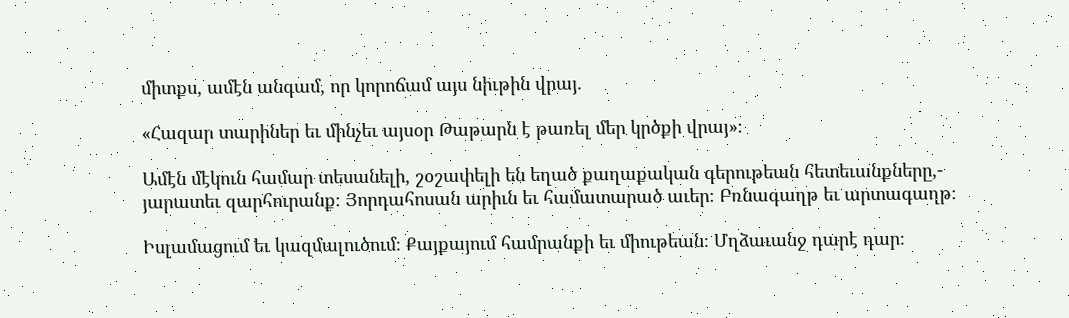միտքս, ամէն անգամ, որ կորոճամ այս նիւթին վրայ.

«Հազար տարիներ եւ մինչեւ այսօր Թաթարն է թառել մեր կրծքի վրայ»։

Ամէն մէկուն համար տեսանելի, շօշափելի են եղած քաղաքական գերութեան հետեւանքները,- յարատեւ զարհուրանք։ Յորդահոսան արիւն եւ համատարած աւեր։ Բռնագաղթ եւ արտագաղթ։

Իսլամացում եւ կազմալուծում։ Քայքայում համրանքի եւ միութեան։ Մղձաւանջ դարէ դար։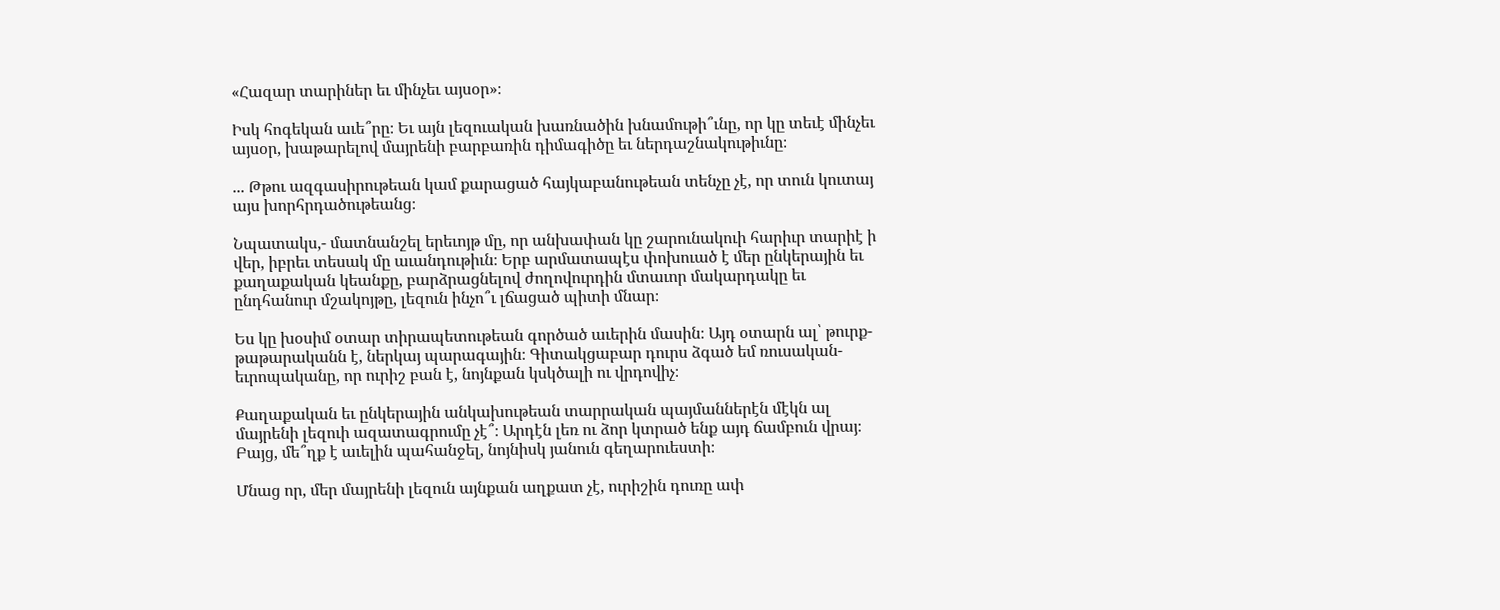«Հազար տարիներ եւ մինչեւ այսօր»։

Իսկ հոգեկան աւե՞րը։ Եւ այն լեզուական խառնածին խնամութի՞ւնը, որ կը տեւէ մինչեւ այսօր, խաթարելով մայրենի բարբառին դիմագիծը եւ ներդաշնակութիւնը։

... Թթու ազգասիրութեան կամ քարացած հայկաբանութեան տենչը չէ, որ տուն կուտայ այս խորհրդածութեանց։

Նպատակս,- մատնանշել երեւոյթ մը, որ անխափան կը շարունակուի հարիւր տարիէ ի վեր, իբրեւ տեսակ մը աւանդութիւն։ Երբ արմատապէս փոխուած է մեր ընկերային եւ քաղաքական կեանքը, բարձրացնելով ժողովուրդին մտաւոր մակարդակը եւ ընդհանուր մշակոյթը, լեզուն ինչո՞ւ լճացած պիտի մնար։

Ես կը խօսիմ օտար տիրապետութեան գործած աւերին մասին։ Այդ օտարն ալ՝ թուրք-թաթարականն է, ներկայ պարագային։ Գիտակցաբար դուրս ձգած եմ ռուսական-եւրոպականը, որ ուրիշ բան է, նոյնքան կսկծալի ու վրդովիչ։

Քաղաքական եւ ընկերային անկախութեան տարրական պայմաններէն մէկն ալ մայրենի լեզուի ազատագրումը չէ՞։ Արդէն լեռ ու ձոր կտրած ենք այդ ճամբուն վրայ։ Բայց, մե՞ղք է աւելին պահանջել, նոյնիսկ յանուն գեղարուեստի։

Մնաց որ, մեր մայրենի լեզուն այնքան աղքատ չէ, ուրիշին դուռը ափ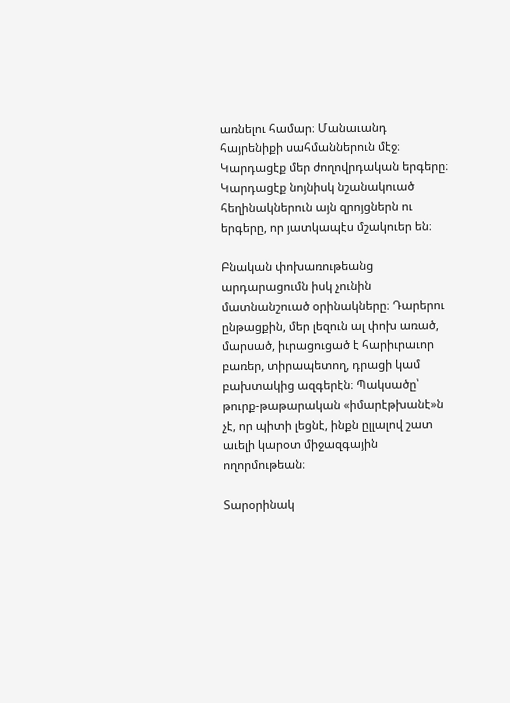առնելու համար։ Մանաւանդ հայրենիքի սահմաններուն մէջ։ Կարդացէք մեր ժողովրդական երգերը։ Կարդացէք նոյնիսկ նշանակուած հեղինակներուն այն զրոյցներն ու երգերը, որ յատկապէս մշակուեր են։

Բնական փոխառութեանց արդարացումն իսկ չունին մատնանշուած օրինակները։ Դարերու ընթացքին, մեր լեզուն ալ փոխ առած, մարսած, իւրացուցած է հարիւրաւոր բառեր, տիրապետող, դրացի կամ բախտակից ազգերէն։ Պակսածը՝ թուրք-թաթարական «իմարէթխանէ»ն չէ, որ պիտի լեցնէ, ինքն ըլլալով շատ աւելի կարօտ միջազգային ողորմութեան։

Տարօրինակ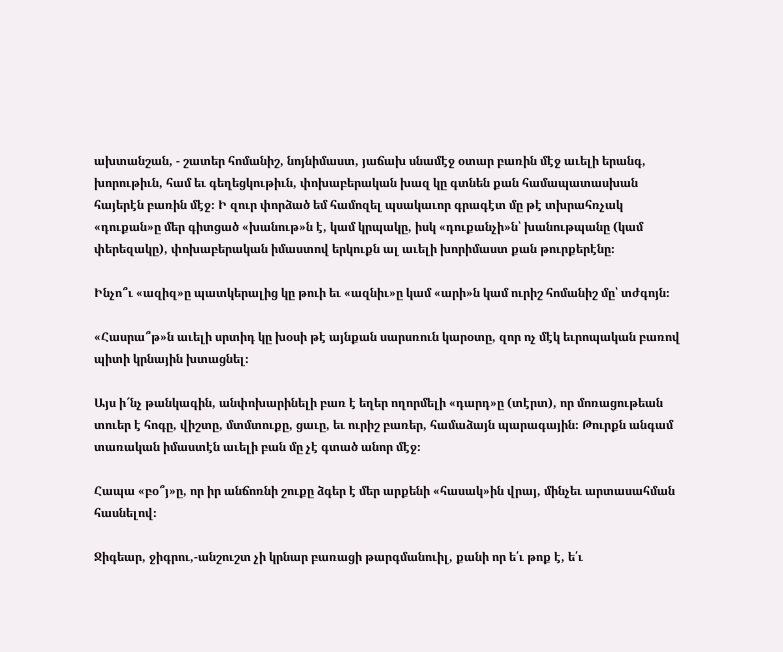ախտանշան, - շատեր հոմանիշ, նոյնիմաստ, յաճախ սնամէջ օտար բառին մէջ աւելի երանգ, խորութիւն, համ եւ գեղեցկութիւն, փոխաբերական խազ կը գտնեն քան համապատասխան հայերէն բառին մէջ։ Ի զուր փորձած եմ համոզել պսակաւոր գրագէտ մը թէ տխրահռչակ «դուքան»ը մեր գիտցած «խանութ»ն է, կամ կրպակը, իսկ «դուքանչի»ն՝ խանութպանը (կամ փերեզակը), փոխաբերական իմաստով երկուքն ալ աւելի խորիմաստ քան թուրքերէնը։

Ինչո՞ւ «ազիզ»ը պատկերալից կը թուի եւ «ազնիւ»ը կամ «արի»ն կամ ուրիշ հոմանիշ մը՝ տժգոյն։

«Հասրա՞թ»ն աւելի սրտիդ կը խօսի թէ այնքան սարսռուն կարօտը, զոր ոչ մէկ եւրոպական բառով պիտի կրնային խտացնել։

Այս ի՜նչ թանկագին, անփոխարինելի բառ է եղեր ողորմելի «դարդ»ը (տէրտ), որ մոռացութեան տուեր է հոգը, վիշտը, մտմտուքը, ցաւը, եւ ուրիշ բառեր, համաձայն պարագային։ Թուրքն անգամ տառական իմաստէն աւելի բան մը չէ գտած անոր մէջ։

Հապա «բօ՞յ»ը, որ իր անճոռնի շուքը ձգեր է մեր արքենի «հասակ»ին վրայ, մինչեւ արտասահման հասնելով։

Ջիգեար, ջիգրու,-անշուշտ չի կրնար բառացի թարգմանուիլ, քանի որ ե՛ւ թոք է, ե՛ւ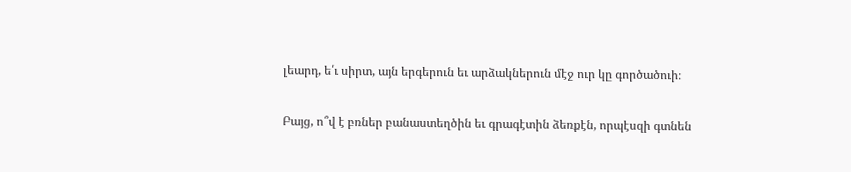լեարդ, ե՛ւ սիրտ, այն երգերուն եւ արձակներուն մէջ ուր կը գործածուի։

Բայց, ո՞վ է բռներ բանաստեղծին եւ գրագէտին ձեռքէն, որպէսզի գտնեն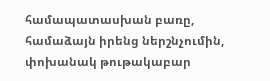համապատասխան բառը, համաձայն իրենց ներշնչումին, փոխանակ թութակաբար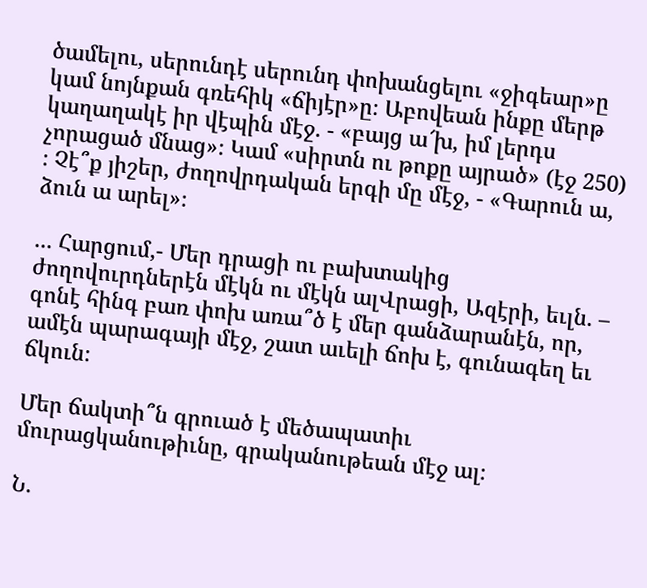ծամելու, սերունդէ սերունդ փոխանցելու «ջիգեար»ը կամ նոյնքան գռեհիկ «ճիյէր»ը։ Աբովեան ինքը մերթ կաղաղակէ իր վէպին մէջ. - «բայց ա՜խ, իմ լերդս չորացած մնաց»։ Կամ «սիրտն ու թոքը այրած» (էջ 250) ։ Չէ՞ք յիշեր, ժողովրդական երգի մը մէջ, - «Գարուն ա, ձուն ա արել»։

... Հարցում,- Մեր դրացի ու բախտակից ժողովուրդներէն մէկն ու մէկն ալՎրացի, Ազէրի, եւլն. – գոնէ հինգ բառ փոխ առա՞ծ է մեր գանձարանէն, որ, ամէն պարագայի մէջ, շատ աւելի ճոխ է, գունագեղ եւ ճկուն։

Մեր ճակտի՞ն գրուած է մեծապատիւ մուրացկանութիւնը, գրականութեան մէջ ալ։

Ն.